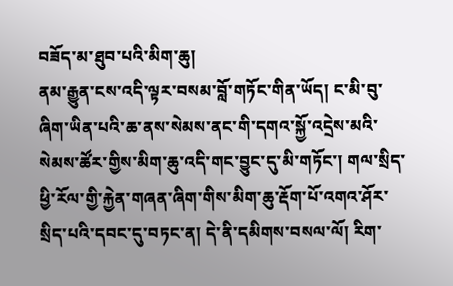བཟོད་མ་ཐུབ་པའི་མིག་ཆུ།
ནམ་རྒྱུན་ངས་འདི་ལྟར་བསམ་བློ་གཏོང་གིན་ཡོད། ང་མི་བུ་ཞིག་ཡིན་པའི་ཆ་ནས་སེམས་ནང་གི་དགའ་སྐྱོ་འདྲེས་མའི་སེམས་ཚོར་གྱིས་མིག་ཆུ་འདི་གང་བྱུང་དུ་མི་གཏོང་། གལ་སྲིད་ཕྱི་རོལ་གྱི་རྐྱེན་གཞན་ཞིག་གིས་མིག་ཆུ་རྡོག་པོ་འགའ་ཤོར་སྲིད་པའི་དབང་དུ་བཏང་ན། དེ་ནི་དམིགས་བསལ་ལོ། རིག་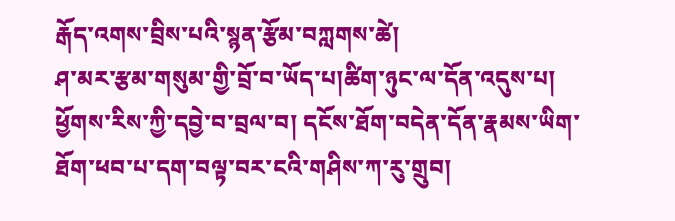རྒོད་འགས་བྲིས་པའི་སྙན་རྩོམ་བཀླགས་ཚེ།
ཤ་མར་རྩམ་གསུམ་གྱི་བྲོ་བ་ཡོད་པ།ཚིག་ཉུང་ལ་དོན་འདུས་པ། ཕྱོགས་རིས་ཀྱི་དབྱེ་བ་བྲལ་བ། དངོས་ཐོག་བདེན་དོན་རྣམས་ཡིག་ཐོག་ཕབ་པ་དག་བལྟ་བར་ངའི་གཤིས་ཀ་རུ་གྲུབ།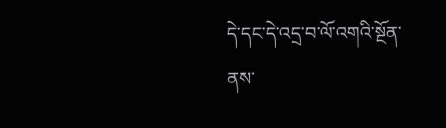དེ་དང་དེ་འདྲ་བ་ལོ་འགའི་སྔོན་ནས་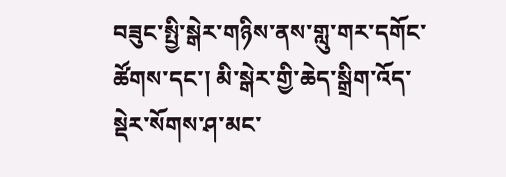བཟུང་སྤྱི་སྒེར་གཉིས་ནས་གླུ་གར་དགོང་ཚོགས་དང་། མི་སྒེར་གྱི་ཆེད་སྒྲིག་འོད་སྡེར་སོགས་ཤ་མང་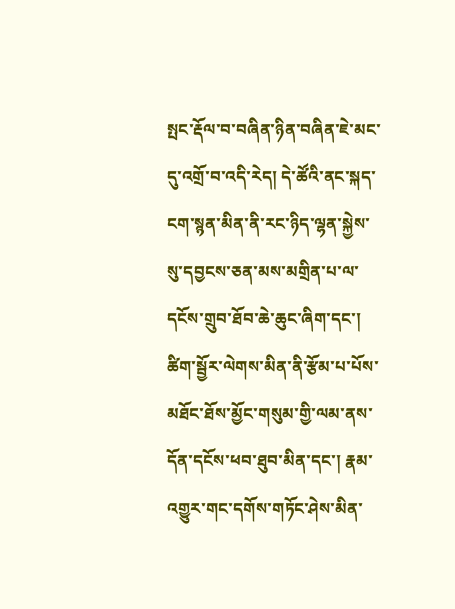སྤང་རྡོལ་བ་བཞིན་ཉིན་བཞིན་ཇེ་མང་དུ་འགྲོ་བ་འདི་རེད། དེ་ཚོའི་ནང་སྐད་ངག་སྙན་མིན་ནི་རང་ཉིད་ལྷན་སྐྱེས་སུ་དབྱངས་ཅན་མས་མགྲིན་པ་ལ་དངོས་གྲུབ་ཐོབ་ཆེ་ཆུང་ཞིག་དང་། ཚིག་སྦྱོར་ལེགས་མིན་ནི་རྩོམ་པ་པོས་མཐོང་ཐོས་མྱོང་གསུམ་གྱི་ལམ་ནས་དོན་དངོས་ཕབ་ཐུབ་མིན་དང་། རྣམ་འགྱུར་གང་དགོས་གཏོང་ཤེས་མིན་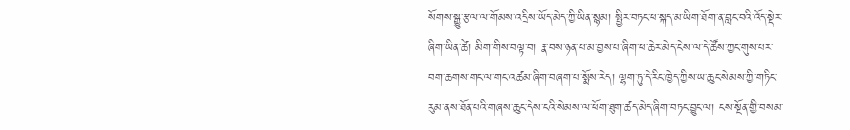སོགས་སྒྱུ་རྩལ་ལ་གོམས་འདྲིས་ཡོད་མེད་ཀྱི་ཡིན་སྙམ། སྤྱིར་བཏང་ཕ་སྐད་མ་ཡིག་ཐོག་ན་བླང་བའི་འོད་སྡེར་ཞིག་ཡིན་ཚེ། མིག་གིས་བལྟ་བ། རྣ་བས་ཉན་པ་མ་བྱས་པ་ཞིག་ཕ་ཆེར་མེད་ངེས་ལ་དེ་ཚོས་ཀྱང་གུས་པར་བག་ཆགས་གང་ལ་གང་འཚམ་ཞིག་བཞག་པ་སྨོས་རེད། ལྷག་ཏུ་དེ་རིང་ཁྱེད་ཀྱིས་ཡ་ཆུང་སེམས་ཀྱི་གཏིང་རུམ་ནས་ཐོན་པའི་གཞས་ཆུང་དེས་ངའི་སེམས་ལ་ཕོག་ཐུག་ཚད་མེད་ཞིག་བཏང་བྱུང་ལ། ངས་སྔོན་གྱི་བསམ་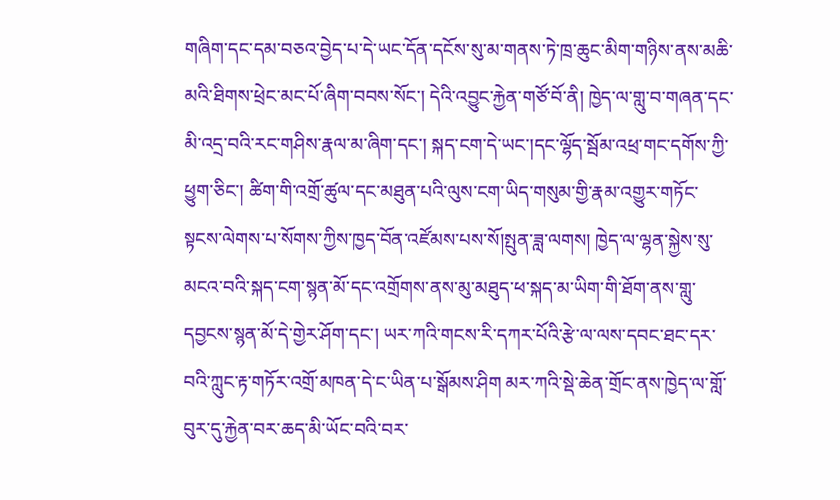གཞིག་དང་དམ་བཅའ་བྱེད་པ་དེ་ཡང་དོན་དངོས་སུ་མ་གནས་ཏེ་ཁྲ་ཆུང་མིག་གཉིས་ནས་མཆི་མའི་ཐིགས་ཕྲེང་མང་པོ་ཞིག་བབས་སོང་། དེའི་འབྱུང་རྐྱེན་གཙོ་བོ་ནི། ཁྱེད་ལ་གླུ་བ་གཞན་དང་མི་འདྲ་བའི་རང་གཤིས་རྣལ་མ་ཞིག་དང་། སྐད་ངག་དེ་ཡང་།དང་ལྷོད་སྦོམ་འཕྲ་གང་དགོས་ཀྱི་ཕྱུག་ཅིང་། ཚིག་གི་འགྲོ་ཚུལ་དང་མཐུན་པའི་ལུས་ངག་ཡིད་གསུམ་གྱི་རྣམ་འགྱུར་གཏོང་སྟངས་ལེགས་པ་སོགས་ཀྱིས་ཁྱད་བོན་འཛོམས་པས་སོ།སྤུན་ཟླ་ལགས། ཁྱེད་ལ་ལྷན་སྐྱེས་སུ་མངའ་བའི་སྐད་ངག་སྙན་མོ་དང་འགྲོགས་ནས་མུ་མཐུད་ཕ་སྐད་མ་ཡིག་གི་ཐོག་ནས་གླུ་དབྱངས་སྙན་མོ་དེ་གྱེར་ཤོག་དང་། ཡར་ཀའི་གངས་རི་དཀར་པོའི་རྩེ་ལ་ལས་དབང་ཐང་དར་བའི་ཀླུང་རྟ་གཏོར་འགྲོ་མཁན་དེ་ང་ཡིན་པ་སྒོམས་ཤིག མར་ཀའི་སྡེ་ཆེན་གྲོང་ནས་ཁྱེད་ལ་གློ་བུར་དུ་རྐྱེན་བར་ཆད་མི་ཡོང་བའི་བར་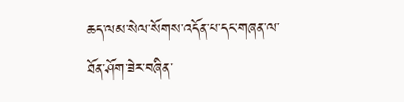ཆད་ལམ་སེལ་སོགས་འདོན་པ་དང་གཞན་ལ་ཐོན་ཤོག་ཟེར་བཞིན་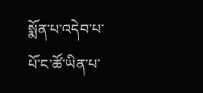སྨོན་པ་འདེབ་པ་པོ་ང་ཚོ་ཡིན་པ་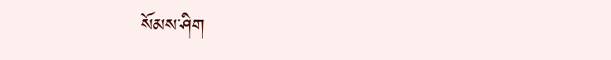སོམས་ཤིག